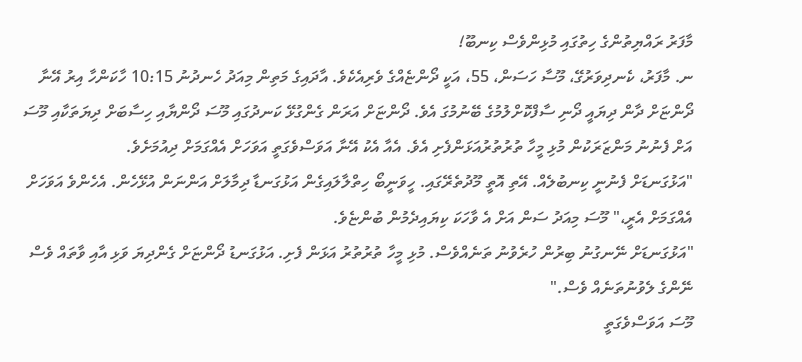މާފަރު ރައްޔިތުންގެ ހިތުގައި މުޅިންވެސް ކިނބޫ!
ނ. މާފަރު، ކެނދިވަރުގޭ، މޫސާ ހަސަން، 55، އަކީ ދޯންޏެއްގެ ވެރިއެކެވެ. އާދައިގެ މަތިން މިއަދު ހެނދުނު 10:15 ހާކަންހާ އިރު އޭނާ ދޯންޏަށް ދާން ދިޔައީ ދޯނި ސާފްކޮށްލުމުގެ ބޭނުމުގަ އެވެ. ދޯންޏަށް އަރަން ގެންގުޅޭ ކަނދުގައި މޫސަ ދޯންޔާއި ހިސާބަށް ދިޔަތަކާއި މޫސަ އަށް ފެނުނު މަންޒަރަކުން މުޅި މީހާ ތުރުތުރުއަޅަންފެށި އެވެ. އެއާ އެކު އޭނާ އަވަސްވެގަތީ އަވަހަށް އެއްގަމަށް ދިއުމަށެވެ.
"އަޅުގަނޑަށް ފެނުނީ ކިނބުލެއް. އޭތި އޮތީ މޫދުތެރޭގައި. ހީވަނީބޯ ހިތްލާލައިގެން އަޅުގަނޑާ ދިމާލަށް އަންނަން އުޅޭހެން. އެހެންވެ އަވަހަށް އެއްގަމަށް އެރީ،" މޫސަ މިއަދު ސަން އަށް އެ ވާހަކަ ކިޔައިދެމުން ބުންޏެވެ.
"އަޅުގަނޑަށް ނޭނގުނު ބިރުން ހުރެވުނު ތަނެއްވެސް. މުޅި މީހާ ތުރުތުރު އަޅަން ފެށި. އަޅުގަނޑު ދޯންޏަށް ގެންދިޔަ ވަޅި އާއި ވާތައް ވެސް ނޭންގެ ލެވުނުތަނެއް ވެސް."
މޫސަ އަވަސްވެގަތީ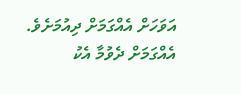އަވަހަށް އެއްގަމަށް ދިއުމަށެވެ. އެއްގަމަށް ދެވުމާ އެކު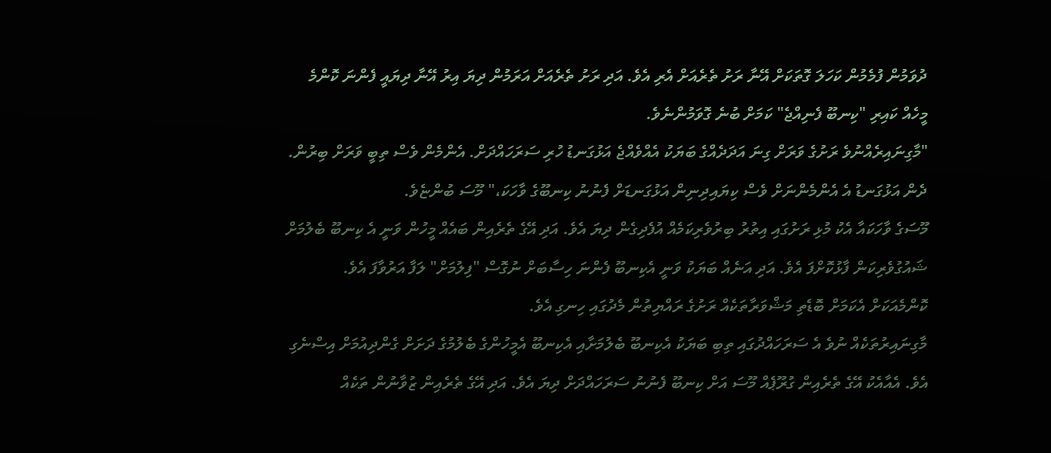ދުވަމުން ފުމެމުން ކަހަލަ ގޮތަކަށް އޭނާ ރަށު ތެރެއަށް އެރި އެވެ. އަދި ރަށު ތެރެއަށް އަރަމުން ދިޔަ އިރު އޭނާ ދިޔައީ ފެންނަ ކޮންމެ މީހެއް ކައިރި "ކިނބޫ ފެނިއްޖެ" ކަމަށް ބުނެ ގޮވަމުންނެވެ.
"މާގިނައިރެއްނުވެ ރަށުގެ ވަރަށް ގިނަ އަދަދެއްގެ ބަޔަކު އެއްވެއްޖެ އަޅުގަނޑު ހުރި ސަރަހައްދަށް. އެންމެން ވެސް ތިބީ ވަރަށް ބިރުން. ދެން އަޅުގަނޑު އެ އެންމެންނަށް ވެސް ކިޔައިދިނިން އަޅުގަނޑަށް ފެނުނު ކިނބޫގެ ވާހަކަ،" މޫސަ ބުންޏެވެ.
މޫސަގެ ވާހަކައާ އެކު މުޅި ރަށުގައި އިތުރު ބިރުވެރިކަމެއް އުފެދިގެން ދިޔަ އެވެ. އަދި އޭގެ ތެރެއިން ބައެއް މީހުން ވަނީ އެ ކިނބޫ ބެލުމަށް ޝައުގުވެރިކަން ފާޅުކޮށްފަ އެވެ. އަދި އަނެއް ބަޔަކު ވަނީ އެކިނބޫ ފެންނަ ހިސާބަށް ނުގޮސް "ފިލުމަށް" ލަފާ އަރުވާފަ އެވެ. ކޮންމެއަކަށް އެކަމަށް ބޮޑެތި މަޝްވަރާތަކެއް ރަށުގެ ރައްޔިތުން މެދުގައި ހިނގި އެވެ.
މާގިނައިރުތަކެއް ނުވެ އެ ސަރަހައްދުގައި ތިބި ބަޔަކު އެކިނބޫ ބެލުމަށާއި އެކިނބޫ އެމީހުންގެ ބެލުމުގެ ދަށަށް ގެންދިއުމަށް އިސްނެގި އެވެ. އެއާއެކު އޭގެ ތެރެއިން ގުރޫޕެއް މޫސަ އަށް ކިނބޫ ފެނުނު ސަރަހައްދަށް ދިޔަ އެވެ. އަދި އޭގެ ތެރެއިން ޒުވާނުން ތަކެއް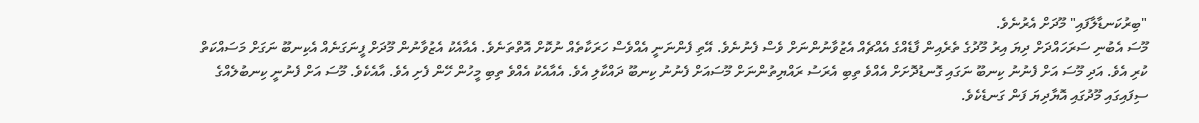"ބިރުކަނޑާލާފައި" މޫދަށް އެރުނެވެ.
މޫސަ އެބުނި ސަރަހައްދަށް ދިޔަ އިރު މޫދުގެ ތެރެއިން ފާޑެއްގެ އެއްޗެއް އެޒުވާނުންނަށް ވެސް ފެނުނެވެ. އޭތި ފެންނަނީ އެއްވެސް ހަރަކާތެއް ނުކޮށް އޮތްތަނެވެ. އެއާއެކު އެޒުވާނުން މޫދަށް ފީނަގަނެއް އެކިނބޫ ނަގަށް މަސައްކަތް ކުރި އެވެ. އަދި މޫސަ އަށް ފެނުނު ކިނބޫ ނަގައި ގޮނޑުދޮށަށް އެއްވެ ތިބި އެރަސު ރައްޔިތުންނަށް މޫސައަށް ފެނުނު ކިނބޫ ދައްކާލި އެވެ. އެއާއެކު އެއްވެ ތިބި މީހުން ހޭން ފެށި އެވެ. އާއެކެވެ. މޫސަ އަށް ފެނުނީ ކިނބުލެއްގެ ސިފައިގައި މޫދުގައި އޮޔާދިޔަ ފަން ގަނޑެކެވެ.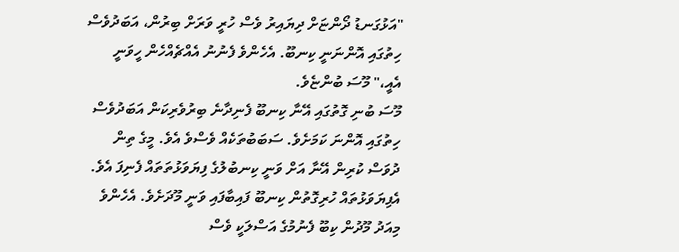"އަޅުގަނޑު ދޯންޏަށް ދިޔައިރު ވެސް ހުރީ ވަރަށް ބިރުން، އަބަދުވެސް ހިތުގައި އޮންނަނީ ކިނބޫ. އެހެންވެ ފެނުނު އެއްޗެއްހެން ހީވަނީ އެއީ،" މޫސަ ބުންޏެވެ.
މޫސަ ބުނި ގޮތުގައި އޭނާ ކިނބޫ ފެނިދާނެ ބިރުވެރިކަން އަބަދުވެސް ހިތުގައި އޮންނަ ކަމަށެވެ. ސަބަބުތަކެއް ވެސްވެ އެވެ. މީގެ ތިން ދުވަސް ކުރިން އޭނާ އަށް ވަނީ ކިނބުލުގެ ފިޔަވަޅުތަތައް ފެނިފަ އެވެ. އެފިޔަވަޅުތައް ހުރިގޮތުން ކިނބޫ ފައިބާފައި ވަނީ މޫދަށެވެ. އެހެންވެ މިއަދު މޫދުން ކިބޫ ފެނުމުގެ އަސްލަކީ ވެސް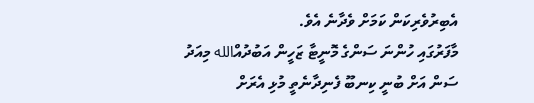އެބިރުވެރިކަން ކަމަށް ވެދާނެ އެވެ.
މާފަރުގައި ހުންނަ ސަންގެ މޮނީޓާ ޒަހީން އަބުދުއްالله މިއަދު ސަން އަށް ބުނީ ކިނބޫ ފެނިދާނެތީ މުޅި އެރަށް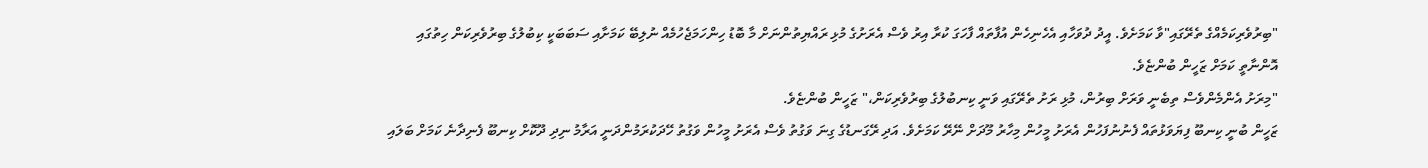"ބިރުވެރިކަމެއްގެ ތެރޭގައި"ވާ ކަމަށެވެ. އީދު ދުވަހާއި އެހެނިހެން އުފާތައް ފާހަގަ ކުރާ އިރު ވެސް އެރަށުގެ މުޅި ރައްޔިތުންނަށް މާ ބޮޑު ހިންހަމަޖެހުމެއް ނުލިބޭ ކަމަށާއި ސަބަބަކީ ކިބުލުގެ ބިރުވެރިކަން ހިތުގައި އޮންނާތީ ކަމަށް ޒަހީން ބުންޏެވެ.
"މިރަށު އެންމެންވެސް ތިބެނީ ވަރަށް ބިރުން، މުޅި ރަށު ތެރޭގައި ވަނީ ކިނބުލުގެ ބިރުވެރިކަން،" ޒަހީން ބުންޏެވެ.
ޒަހީން ބުނީ ކިނބޫ ފިޔަވަޅުތައް ފެނުނުފަހުން އެރަށު މީހުން މިހާރު މޫދަށް ނޭރޭ ކަމަށެވެ. އަދި ރޭގަނޑުގެ ގިނަ ވަގުތު ވެސް އެރަށު މީހުން ވަގުތު ހޭދަކުރަމުންދަނީ އަރާމު ނިދި ދޫކޮށް ކިނބޫ ފެނިދާނެ ކަމަށް ބަލައި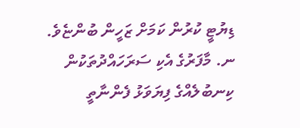ޑިޔުޓީ ކުރުން ކަމަށް ޒަހީން ބުންޏެވެ.
ނ. މާފަރުގެ އެކި ސަރަހައްދުތަކުން ކިނބުލެއްގެ ފިޔަވަޅު ފެންނާތީ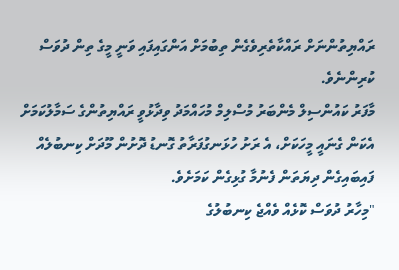ރައްޔިތުންނަށް ރައްކާތެރިވެގެން ތިބުމަށް އަންގައިފައި ވަނީ މީގެ ތިން ދުވަސް ކުރިންނެވެ.
މާފަރު ކައުންސިލް މެންބަރު މުސްލިމް މުހައްމަދު ވިދާޅުވީ ރައްޔިތުންގެ ސަމާލުކަމަށް އެކަން ގެނައީ މީހަކަށް، އެ ރަށު ހުޅަނގުފަރާތު ގޮނޑު ދޮށުން މޫދަށް ކިނބުލެއް ފައިބައިގެން ދިޔަތަން ފެނުމާ ގުޅިގެން ކަމަށެވެ.
"މިހާރު ދުވަސް ކޮޅެއް ވެއްޖެ ކިނބުލުގެ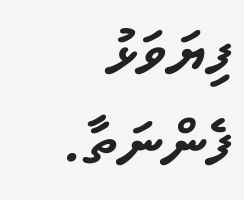ފިޔަވަޅު ފެންނަތާ.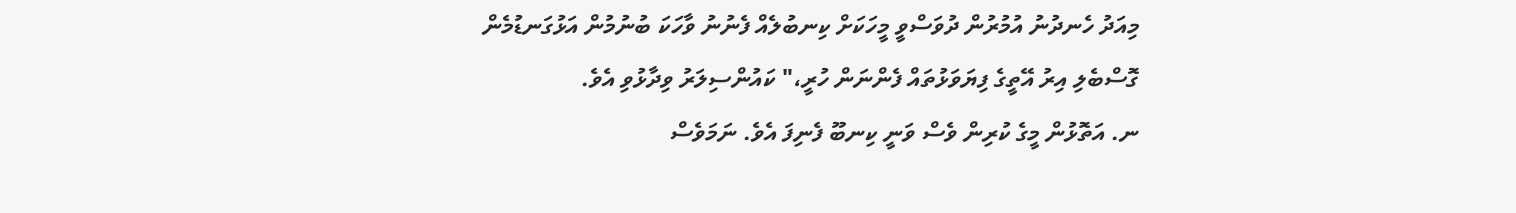މިއަދު ހެނދުނު އުމުރުން ދުވަސްވީ މީހަކަށް ކިނބުލެއް ފެނުނު ވާހަކަ ބުނުމުން އަޅުގަނޑުމެން ގޮސްބެލި އިރު އޭތީގެ ފިޔަވަޅުތައް ފެންނަން ހުރީ،" ކައުންސިލަރު ވިދާޅުވި އެވެ.
ނ. އަތޮޅުން މީގެ ކުރިން ވެސް ވަނީ ކިނބޫ ފެނިފަ އެވެ. ނަމަވެސް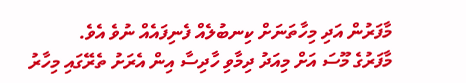މާފަރުން އަދި މިހާތަނަށް ކިނބުލެއް ފެނިފައެއް ނުވެ އެވެ.
މާފަރުގެ މޫސަ އަށް މިއަދު ދިމާވި ހާދިސާ އިން އެރަށު ތެރޭގައި މިހާރު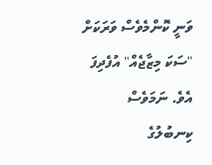ވަނީ ކޮންމެވެސް ވަރަކަށް "ސަކަ މިޒާޖެއް" އުފެދިފަ އެވެ. ނަމަވެސް ކިނބުލުގެ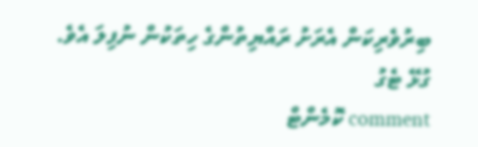ބިރުވެރިކަން އެރަށު ރައްޔިތުންގެ ހިތަކުން ނުފިލަ އެވެ.
ގުޅޭ ޓެގު
comment ކޮމެންޓް